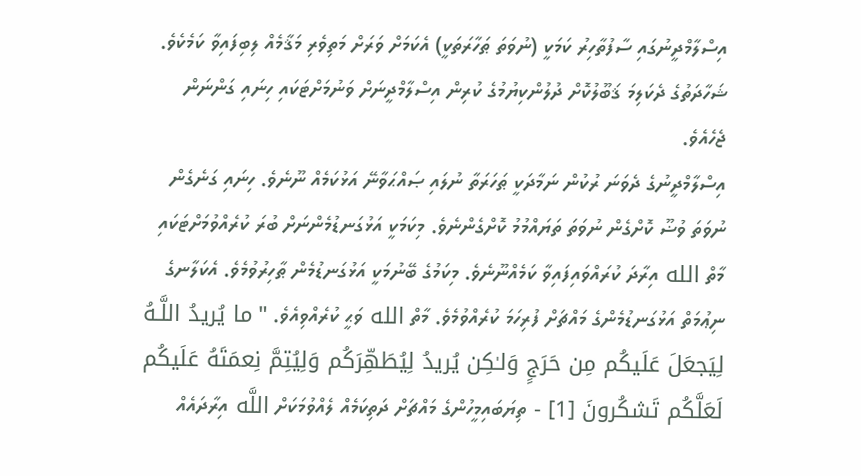އިސްލާމްދީނުގައި ސާފުތާހިރު ކަމަކީ (ނުވަތަ ޠަހާރަތަކީ) އެކަމަށް ވަރަށް މަތިވެރި މަޤާމެއް ލިބިފައިވާ ކަމެކެވެ. ޝަހާދަތުގެ ދެކަލިމަ ޤަބޫލުކޮށް ދުލުންކިޔުމުގެ ކުރިން އިސްލާމްދީނަށް ވަނުމަށްޓަކައި ހިނައި ގަންނަން ޖެހެއެވެ.
އިސްލާމްދީނުގެ ދެވަނަ ރުކުން ނަމާދަކީ ޠަހަރަތާ ނުލައި ޞައްޙަވާނޭ އަޅުކަމެއް ނޫނެވެ. ހިނައި ގަނެގެން ނުވަތަ ވުޟޫ ކޮށްގެން ނުވަތަ ތަޔައްމުމު ކޮށްގެންނެވެ. މިކަމަކީ އަޅުގަނޑުމެންނަށް ބުރަ ކުރެއްވުމަށްޓަކައި މާތް الله އިރާދަ ކުރައްވައިފައިވާ ކަމެއްނޫނެވެ. މިކަމުގެ ބޭނުމަކީ އަޅުގަނޑުމެން ޠާހިރުވުމެވެ. އެކަލާނގެ ނިޢުމަތް އަޅުގަނޑުމެންގެ މައްޗަށް ފުރިހަމަ ކުރެއްވުމެވެ. މާތް الله ވަޙީ ކުރެއްވިއެވެ. " ما يُريدُ اللَّـهُ لِيَجعَلَ عَلَيكُم مِن حَرَجٍ وَلـٰكِن يُريدُ لِيُطَهِّرَكُم وَلِيُتِمَّ نِعمَتَهُ عَلَيكُم لَعَلَّكُم تَشكُرونَ [1] - ތިޔަބައިމީހުންގެ މައްޗަށް ދަތިކަމެއް ލެއްވުމަކަށް اللَّه އިރާދައެއް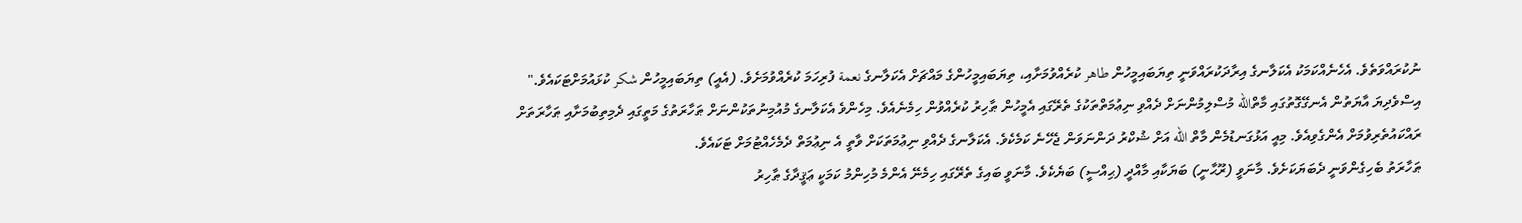ނުކުރައްވަތެވެ. އެހެނެއްކަމަކު އެކަލާނގެ އިރާދަކުރައްވަނީ ތިޔަބައިމީހުން طاهر ކުރެއްވުމަށާއި، ތިޔަބައިމީހުންގެ މައްޗަށް އެކަލާނގެ نعمة ފުރިހަމަ ކުރެއްވުމަށެވެ. (އެއީ) ތިޔަބައިމީހުން شكر ކުޅައުމަށްޓަކައެވެ."
އިސްވެދިޔަ އާޔަތުން އެނގޭގޮތުގައި މާތްالله މުސްލިމުންނަށް ދެއްވި ނިޢުމަތްތަކުގެ ތެރޭގައި އެމީހުން ޠާހިރު ކުރެއްވުން ހިމެނެއެވެ. މިހެންވެ އެކަލާނގެ މުއުމިނުތަކުންނަށް ޠަހާރަތުގެ މަތީގައި ދެމިތިބުމަށާއި ޠަހާރަތަށް ރައްކައުތެރިވުމަށް އެންގެވިއެވެ. މިއީ އަޅުގަނޑުމެން މާތް الله އަށް ޝުކްރު ދަންނަވަން ޖެހޭނެ ކަމެކެވެ. އެކަލާނގެ ދެއްވި ނިޢުމަތަކަށް ވާތީ އެ ނިޢުމަތް ދެމެހެއްޓުމަށް ޓަކައެވެ.
ޠަހާރަތު ބެހިގެންވަނީ ދެބަޔަކަށެވެ. މާނަވީ (ރޫޙާނީ) ބަޔަކާއި މާއްދީ (ޙިއްސީ) ބަޔެކެވެ. މާނަވީ ބައިގެ ތެރޭގައި ހިމެނޭ އެންމެ މުހިންމު ކަމަކީ ޢަޤީދާގެ ޠާހިރު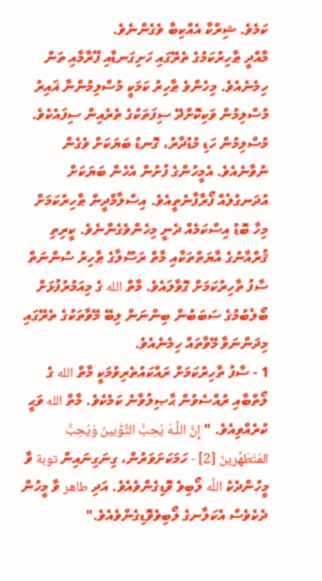ކަމެވެ. ޝިރްކާ އެއްކިބާ ވެގެންނެވެ.
މާއްދީ ޠާހިރުކަމުގެ ތެރޭގައި ހަށިގަނޑާއި ފޭރާމާއި ތަން ހިމެނެއެވެ. މިހެންވެ ޠާހިރު ކަމަކީ މުސްލިމުންނާ ޣައިރު މުސްލިމުން ވަކިކޮށްދޭ ސިފަތަކުގެ ތެރެއިން ސިފައެކެވެ. މުސްލިމުން ހަޑި މުޑުދާރު، ގޮނޑު ބަޔަކަށް ވެގެން ނުވާނެއެވެ. އެމީހުންގެ ފުށުން އެހެން ބަޔަކަށް އުދަނގުލެއް ފޯރާފާނެތީއެވެ. އިސްލާމްދީން ޠާހިރުކަމަށް މިހާ ބޮޑު އިސްކަމެއް ދެނީ މިހެންވެގެންނެވެ. ކީރިތި ޤުރްއާނުގެ އާޔަތްތަކާއި މާތް ރަސޫލާގެ ޠާހިރު ސުންނަތް ސާފު ތާހިރުކަމަށް ގޮވާލައެވެ. މާތް الله ގެ މިއަމުރުފުޅަށް ބޯލެބުމުގެ ސަބަބުން ބިންނަން ލިބޭ މޭވާތަކުގެ ތެރޭގައި މިދަންނަވާ މޭވާތައް ހިމެނެއެވެ.
1 - ސާފު ތާހިރުކަމަށް ރައްކައުތެރިވުމަކީ މާތް الله ގެ ލޯތްބާއި ރުއްސެވުން ޙާޞިލުވާނެ ކަމެކެވެ. މާތް الله ވަޙީ ކުރެއްވިއެވެ. " إِنَّ اللَّـهَ يُحِبُّ التَّوّٰبينَ وَيُحِبُّ المُتَطَهِّرينَ [2] - ހަމަކަށަވަރުން، ގިނަގިނައިން توبة ވާ މީހުންދެކެ اللَّه ލޯބިވެ ވޮޑިގެންވެއެވެ. އަދި طاهر ވާ މީހުން ދެކެވެސް އެކަލާނގެ ލޯބިވެވޮޑިގެންވެއެވެ."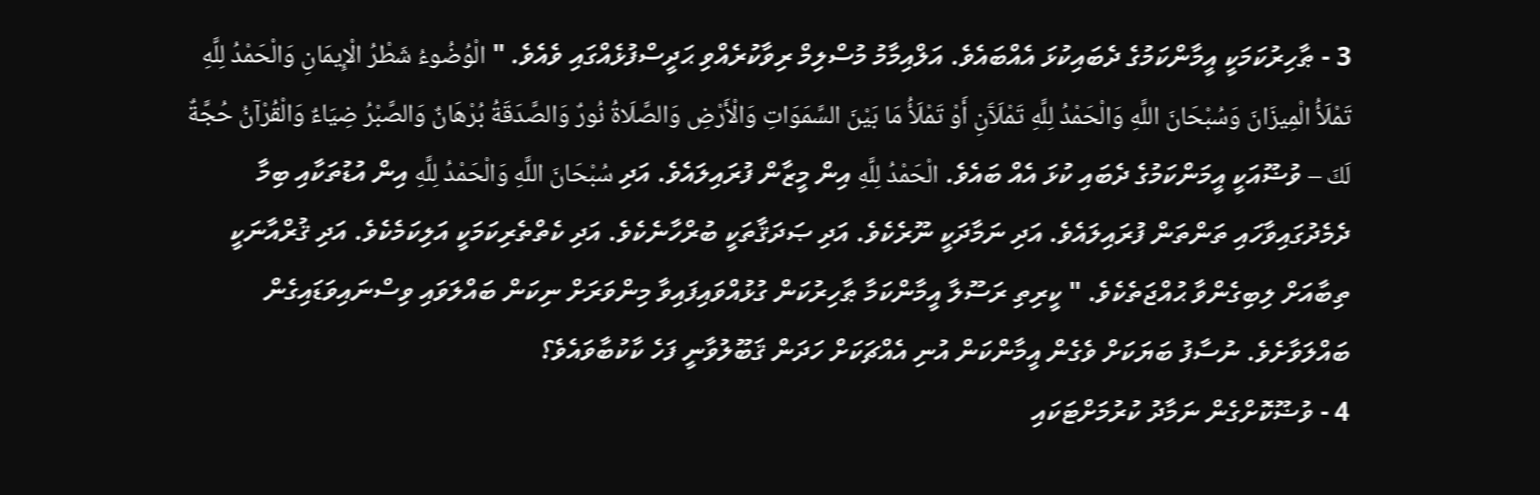3 - ޠާހިރުކަމަކީ އީމާންކަމުގެ ދެބައިކުޅަ އެއްބައެވެ. އަލްއިމާމު މުސްލިމް ރިވާކުރެއްވި ޙަދީސްފުޅެއްގައި ވެއެވެ. " الْوُضُوءُ شَطْرُ الْإِيمَانِ وَالْحَمْدُ لِلَّهِ تَمْلَأُ الْمِيزَانَ وَسُبْحَانَ اللَّهِ وَالْحَمْدُ لِلَّهِ تَمْلَآَنِ أَوْ تَمْلَأُ مَا بَيْنَ السَّمَوَاتِ وَالْأَرْضِ وَالصَّلَاةُ نُورٌ وَالصَّدَقَةُ بُرْهَانٌ وَالصَّبْرُ ضِيَاءٌ وَالْقُرْآنُ حُجَّةٌ لَكَ – ވުޟޫއަކީ އީމަންކަމުގެ ދެބައި ކުޅަ އެއް ބައެވެ. الْحَمْدُ لِلَّهِ އިން މީޒާން ފުރައިލައެވެ. އަދި سُبْحَانَ اللَّهِ وَالْحَمْدُ لِلَّهِ އިން އުޑުތަކާއި ބިމާ ދެމެދުގައިވާހައި ތަންތަން ފުރައިލައެވެ. އަދި ނަމާދަކީ ނޫރެކެވެ. އަދި ޞަދަޤާތަކީ ބުރްހާނެކެވެ. އަދި ކެތްތެރިކަމަކީ އަލިކަމެކެވެ. އަދި ޤުރްއާނަކީ ތިބާއަށް ލިބިގެންވާ ޙުއްޖަތެކެވެ. " ކީރިތި ރަސޫލާ އީމާންކަމާ ޠާހިރުކަން ގުޅުއްވައިފައިވާ މިންވަރަށް ނިކަން ބައްލަވައި ވިސްނައިވަޑައިގެން ބައްލަވާށެވެ. ނުސާފު ބަޔަކަށް ވެގެން އީމާންކަން އުނި އެއްޗަކަށް ހަދަން ޤަބޫލުވާނީ ފަހެ ކާކުބާވައެވެ؟
4 - ވުޟޫކޮށްގެން ނަމާދު ކުރުމަށްޓަކައި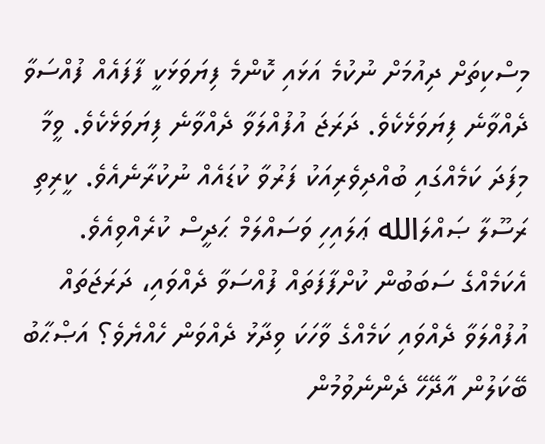މިސްކިތަށް ދިއުމަށް ނުކުމެ އަޅައި ކޮންމެ ފިޔަވަޅަކީ ފާފައެއް ފުއްސަވާ ދެއްވާނެ ފިޔަވަޅެކެވެ. ދަރަޖަ އުފުއްލަވާ ދެއްވާނެ ފިޔަވަޅެކެވެ. ވީމާ މިފަދަ ކަމެއްގައި ބުއްދިވެރިއަކު ފަރުވާ ކުޑައެއް ނުކުރާނެއެވެ. ކީރިތި ރަސޫލާ ޞައްލަالله ޢަލައިހި ވަސައްލަމް ޙަދީސް ކުރެއްވިއެވެ. އެކަމެއްގެ ސަބަބުން ކުށްފާފަތައް ފުއްސަވާ ދެއްވައި، ދަރަޖަތައް އުފުއްލަވާ ދެއްވައި ކަމެއްގެ ވާހަކަ ވިދާޅު ދެއްވަން ހެއްޔެވެ؟ އަޞްޙާބު ބޭކަލުން އާދޭހޭ ދެންނެވުމުން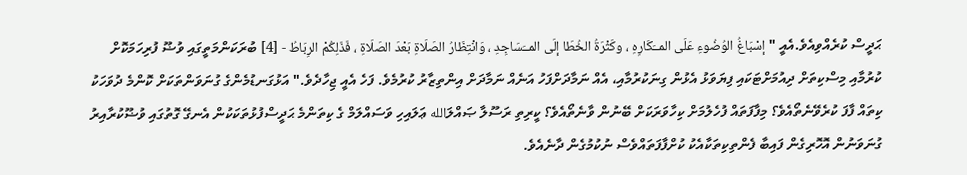ޙަދީސް ކުރެއްވިއެވެ.އެއީ " إسْبَاغُ الوُضُوءِ عَلَى المــَكَارِهِ ، وكَثْرَةُ الخُطَا إلَى المــَسَاجِدِ ، وَانْتِظَارُ الصَلَاةِ بَعْدَ الصَلَاةِ ، فَذَلِكُمْ الرِبَاطُ - [4] ބުރަކަންމަތީގައި ވުޟޫ ފުރިހަމަކޮށް ކުރުމާއި މިސްކިތަށް ދިއުމަށްޓަކައި ފިޔަވަޅު އެޅުން ގިނަކުރުމާއި، އެއް ނަމާދަށްފަހު އަނެއް ނަމާދަށް އިންތިޒާރު ކުރުމެވެ. ފަހެ އެއީ ޖިހާދެވެ." އަޅުގަނޑުމެންގެ ގުނަވަންތަކަށް ކޮންމެ ދުވަހަކު ކިތައް ފާފަ ކުރެވޭނެތޯއެވެ؟ މިފާފަތައް ފުހެލުމަށް ކިހާވަރަކަށް ބޭނުން ވާނެތޯއެވެ؟ ކީރިތި ރަސޫލާ ޞައްލަالله ޢަލައިހި ވަސައްލަމް ގެ ކިތަންމެ ޙަދީސްފުޅުތަކަކުން އެނގޭ ގޮތުގައި ވުޟޫކުރާއިރު ގުނަވަނުން އޮހޮރިގެން ފައިބާ ފެންތިކިތަކާއެކު ކުށްފާފަތައްވެސް ނުކުމުގެން ދާނެއެވެ.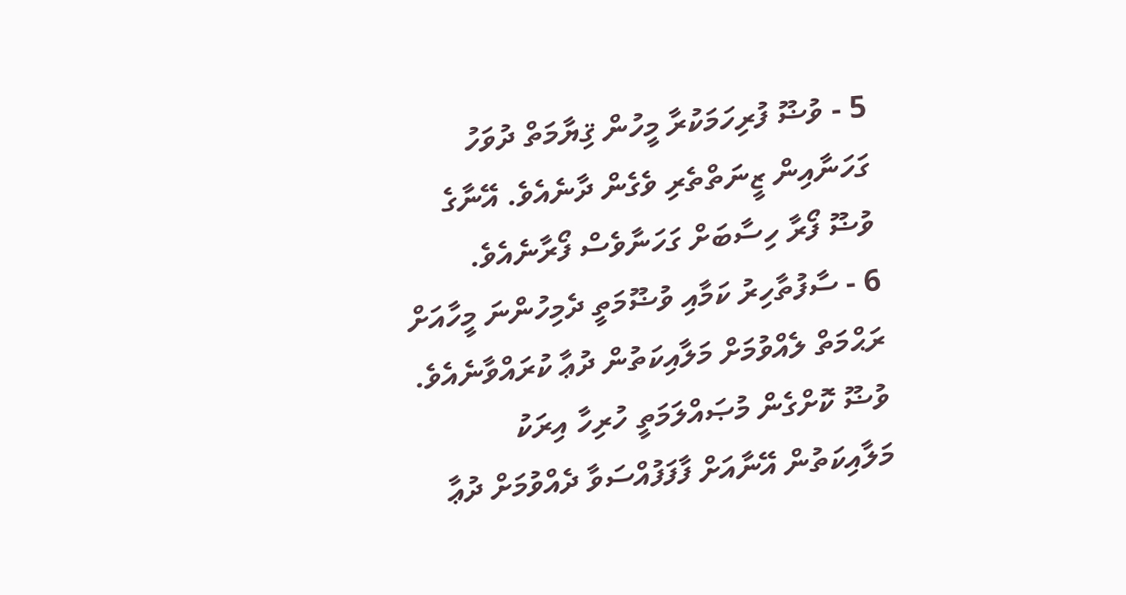5 - ވުޟޫ ފުރިހަމަކުރާ މީހުން ޤިޔާމަތް ދުވަހު ގަހަނާއިން ޒީނަތްތެރި ވެގެން ދާނެއެވެ. އޭނާގެ ވުޟޫ ފޯރާ ހިސާބަށް ގަހަނާވެސް ފޯރާނެއެވެ.
6 - ސާފުތާހިރު ކަމާއި ވުޟޫމަތީ ދެމިހުންނަ މީހާއަށް ރަޙްމަތް ލެއްވުމަށް މަލާއިކަތުން ދުޢާ ކުރައްވާނެއެވެ. ވުޟޫ ކޮށްގެން މުޞައްލަމަތީ ހުރިހާ އިރަކު މަލާއިކަތުން އޭނާއަށް ފާފަފުއްސަވާ ދެއްވުމަށް ދުޢާ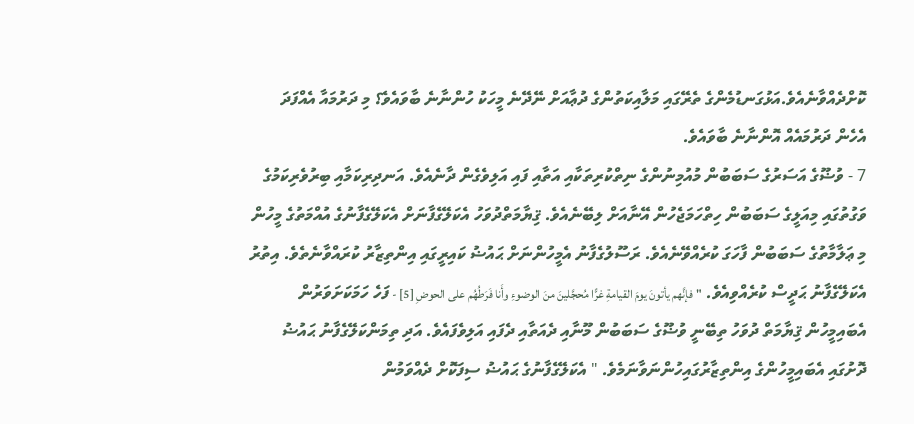ކޮށްދެއްވާނެއެވެ.އަޅުގަނޑުމެންގެ ތެރޭގައި މަލާއިކަތުންގެ ދުޢާއަށް ނޭދޭނެ މީހަކު ހުންނާނެ ބާވައެވެ؟ މި ދަރުމައާ އެއްފަދަ އެހެން ދަރުމައެއް އޮންނާނެ ބާވައެވެ.
7 - ވުޟޫގެ އަސަރުގެ ސަބަބުން މުއުމިނުންގެ ނިތްކުރިތަކާއި އަތާއި ފައި އަލިވެގެން ދާނެއެވެ. އަނދިރިކަމާއި ބިރުވެރިކަމުގެ ވަގުތުގައި މިއަލީގެ ސަބަބުން ހިތްހަމަޖެހުން އޭނާއަށް ލިބޭނެއެވެ. ޤިޔާމަތްދުވަހު އެކަލޭގެފާނަށް އެކަލޭގެފާނުގެ އުއްމަތުގެ މީހުން މި ޢަލާމާތުގެ ސަބަބުން ފާހަގަ ކުރެއްވޭނެއެވެ. ރަސޫލުގެފާނު އެމީހުންނަށް ޙައުޟު ކައިރީގައި އިންތިޒާރު ކުރައްވާނެތެވެ. އިތުރު އެކަލޭގެފާނު ޙަދީސް ކުރެއްވިއެވެ. "فإنَّهم يأتونَ يومَ القيامةِ غرًّا مُحجَّلينَ منَ الوضوءِ وأَنا فَرَطُهُم على الحوضِ [5] - ފަހެ ހަމަކަށަވަރުން އެބައިމީހުން ޤިޔާމަތް ދުވަހު ތިބޭނީ ވުޟޫގެ ސަބަބުން މޫނާއި ދެއަތާއި ދެފައި އަލިވެފައެވެ. އަދި ތިމަންކަލޭގެފާނު ޙައުޟު ދޮށުގައި އެބައިމީހުންގެ އިންތިޒާރުގައިހުންނަވާނަމެވެ. " އެކަލޭގެފާނުގެ ޙައުޟު ސިފަކޮށް ދެއްވަމުން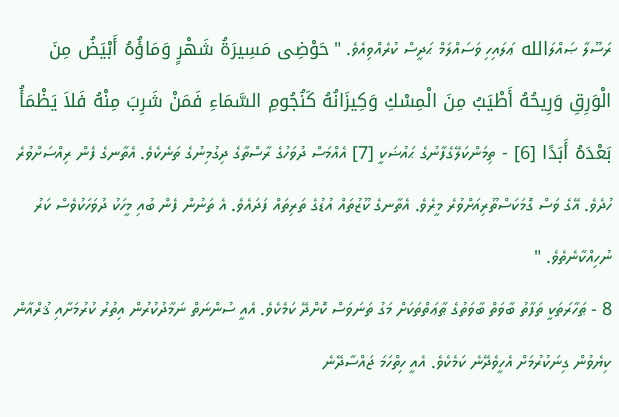ރަސޫލާ ޞައްލަالله ޢަލައިހި ވަސައްލަމް ޙަދީސް ކުރެއްވިއެވެ. " حَوْضِى مَسِيرَةُ شَهْرٍ وَمَاؤُهُ أَبْيَضُ مِنَ الْوَرِقِ وَرِيحُهُ أَطْيَبُ مِنَ الْمِسْكِ وَكِيزَانُهُ كَنُجُومِ السَّمَاءِ فَمَنْ شَرِبَ مِنْهُ فَلاَ يَظْمَأُ بَعْدَهُ أَبَدًا [6] - ތިމަންކަލޭގެފާނުގެ ޙައުޟަކީ [7] އެއްމަސް ދުވަހުގެ ރާސްތާގެ ދިގުމިނުގެ ތަނެކެވެ. އެތާނގެ ފެން ރިއްސަށްވުރެ ހުދެވެ. އޭގެ ވަސް ގޮމަކަސްތޫރިއަށްވުރެ މީރެވެ. އެތާނގެ ކޫޒުތައް އުޑުގެ ތަރިތައް ފަދައެވެ. އެ ތަނުން ފެން ބުއި މީހަކު ދުވަހަކުވެސް ކަރު ނުހިއްކާނެތެވެ. "
8 - ޠަހާރަތަކީ ތަފާތު ބާވަތް ބާވަތުގެ ޠާޢަތްތަކަށް މަގު ތަނަވަސް ކޮށްދޭ ކަމެކެވެ. އެއީ ސުންނަތް ނަމާދުކުރުން އިތުރު ކުރުމަށާއި ޤުރްއާން ކިޔެވުން ގިނަކުރުމަށް އެހީވެދޭނެ ކަމެކެވެ. އެއީ ހިތްހަމަ ޖައްސާދޭނެ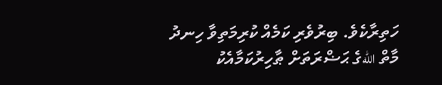ހަތިރާކެވެ. ބިރުވެރި ކަމެއް ކުރިމަތިވާ ހިނދު މާތް اللهގެ ޙަޟްރަތަށް ޠާހިރުކަމާއެކު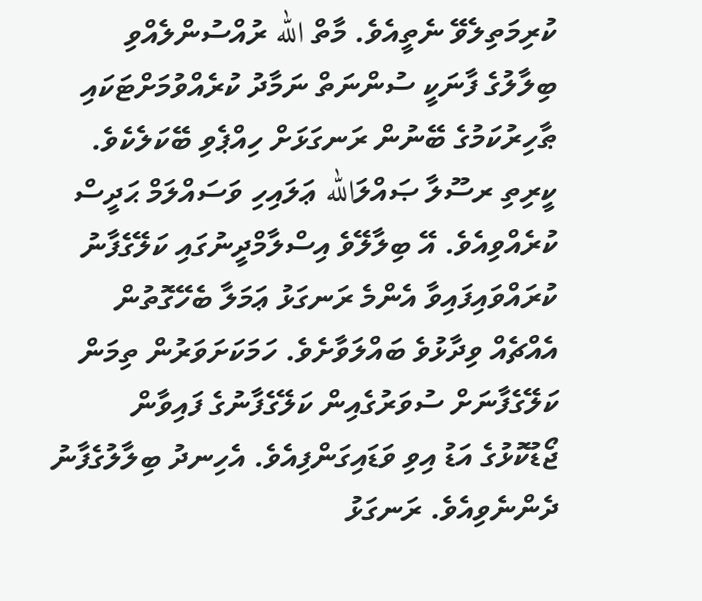ކުރިމަތިލެވޭ ނެތީއެވެ. މާތް الله ރުއްސުންލެއްވި ބިލާލުގެ ފާނަކީ ސުންނަތް ނަމާދު ކުރެއްވުމަށްޓަކައި ޠާހިރުކަމުގެ ބޭނުން ރަނގަޅަށް ހިއްޕެވި ބޭކަލެކެވެ. ކީރިތި ރސޫލާ ޞައްލަالله ޢަލައިހި ވަސައްލަމް ޙަދީސް ކުރެއްވިއެވެ. އޭ ބިލާލޭވެ އިސްލާމްދީނުގައި ކަލޭގެފާނު ކުރައްވައިފައިވާ އެންމެ ރަނގަޅު ޢަމަލާ ބެހޭގޮތުން އެއްޗެއް ވިދާޅުވެ ބައްލަވާށެވެ. ހަމަކަށަވަރުން ތިމަން ކަލޭގެފާނަށް ސުވަރުގެއިން ކަލޭގެފާނުގެ ފައިވާން ޖޯޑުކޮޅުގެ އަޑު އިވި ވަޑައިގަންފިއެވެ. އެހިނދު ބިލާލުގެފާނު ދެންނެވިއެވެ. ރަނގަޅު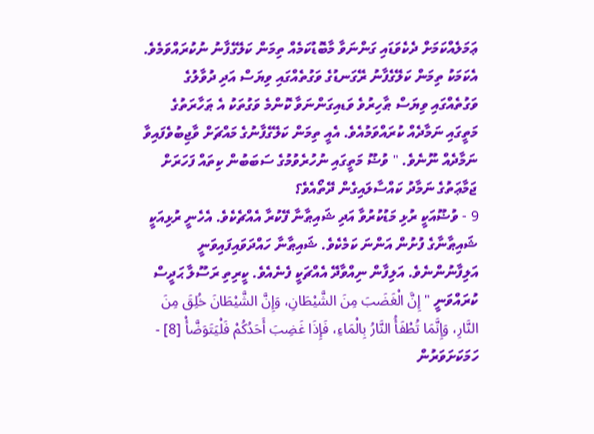ޢަމަލެއްކަމަށް ދެކެވަޑައި ގަންނަވާ މާބޮޑުކަމެއް ތިމަން ކަލޭގެފާނު ނުކުރައްވަމެވެ. އެކަމަކު ތިމަން ކަލޭގެފާނު ރޭގަނޑުގެ ވަގުތެއްގައި ވިޔަސް އަދި ދުވާލުގެ ވަގުތެއްގައި ވިޔަސް ޠާހިރުވެ ވަޑއިގަންނަވާ ކޮންމެ ވަގުތަކު އެ ޠަހާރަތުގެ މަތީގައި ނަމާދެއް ކުރައްވަމުއެވެ. އެއީ ތިމަން ކަލޭގެފާނުގެ މައްޗަށް ވާޖިބުވެފައިވާ ނަމާދެއް ނޫނެވެ. " ވުޟޫ މަތީގައި ނުހުރެވުމުގެ ސަބަބުން ކިތައް ފަހަރަށް ޖަމާޢަތުގެ ނަމާދު ކައްސާލައިގެން ދޭތޯއެވެ؟
9 - ވުޟޫއަކީ ރުޅި މަޑުކުރުވާ އަދި ޝައިޠާނާ ފޭކުރާ އެއްޗެކެވެ. އެހެނީ ރުޅިއަކީ ޝައިޠާނާގެ ފުށުން އަންނަ ކަމެކެވެ. ޝައިޠާނާ ހައްދަވައިފައިވަނީ އަލިފާނުންނެވެ. އަލިފާން ނިއްވާދޭ އެއްޗަކީ ފެނެއެވެ. ކީރިތި ރަސޫލާ ޙަދީސް ކުރައްވަނީ " إِنَّ الْغَضَبَ مِنَ الشَّيْطَانِ، وَإِنَّ الشَّيْطَانَ خُلِقَ مِنَ النَّارِ، وَإِنَّمَا تُطْفَأُ النَّارُ بِالْمَاءِ، فَإِذَا غَضِبَ أَحَدُكُمْ فَلْيَتَوَضَّأْ [8] - ހަމަކަށަވަރުން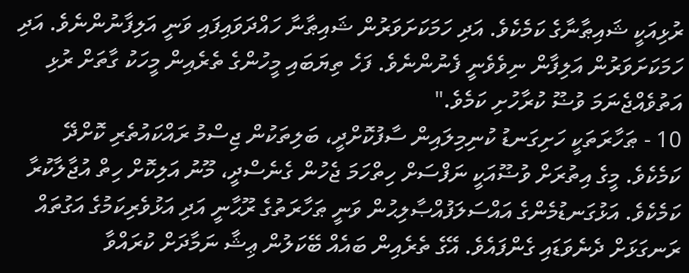ރުޅިއަކީ ޝައިޠާނާގެ ކަމެކެވެ. އަދި ހަމަކަށަވަރުން ޝައިޠާނާ ހައްދަވައިފައި ވަނީ އަލިފާނުންނެވެ. އަދި ހަމަކަށަވަރުން އަލިފާން ނިވެވެނީ ފެނުންނެވެ. ފަހެ ތިޔަބައި މީހުންގެ ތެރެއިން މީހަކު ގާތަށް ރުޅި އަތުވެއްޖެނަމަ ވުޟޫ ކުރާހުށި ކަމެވެ."
10 - ޠަހާރަތަކީ ހަށިގަނޑު ކުނިމިލައިން ސާފުކޮށްދީ، ބަލިތަކުން ޖިސްމު ރައްކައުތެރި ކޮށްދޭ ކަމެކެވެ. މީގެ އިތުރަށް ވުޟޫއަކީ ނަފްސަށް ހިތްހަމަ ޖެހުން ގެނެސްދީ، މޫނު އަލިކޮށް ހިތް އުޖާލާކުރާ ކަމެކެވެ. އަޅުގަނޑުމެންގެ އައްސަލަފުއްޞާލިޙުން ވަނީ ޠަހާރަތުގެ ރޫޙާނީ އަދި އަޅުވެރިކަމުގެ އަގުތައް ރަނގަޅަށް ދެނެވަޑައި ގެންފައެވެ. އޭގެ ތެރެއިން ބައެއް ބޭކަލުން ޢިޝާ ނަމާދަށް ކުރައްވާ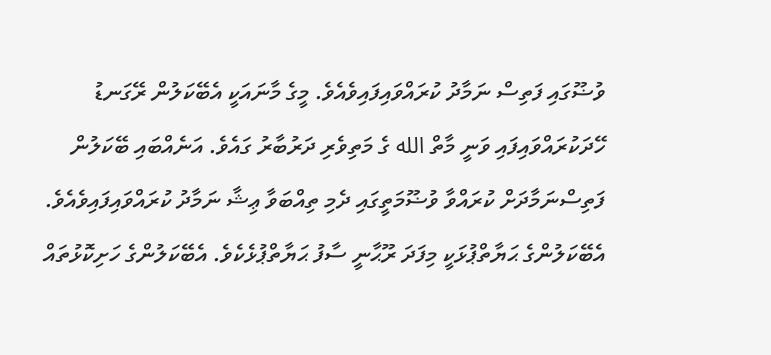ވުޟޫގައި ފަތިސް ނަމާދު ކުރައްވައިފައިވެއެވެ. މީގެ މާނައަކީ އެބޭކަލުން ރޭގަނޑު ހޭދަކުރައްވައިފައި ވަނީ މާތް الله ގެ މަތިވެރި ދަރުބާރު ގައެވެ. އަނެއްބައި ބޭކަލުން ފަތިސްނަމާދަށް ކުރައްވާ ވުޟޫމަތީގައި ދެމި ތިއްބަވާ ޢިޝާ ނަމާދު ކުރައްވައިފައިވެއެވެ. އެބޭކަލުންގެ ޙަޔާތްޕުޅަކީ މިފަދަ ރޫޙާނީ ސާފު ޙަޔާތްޕުޅެކެވެ. އެބޭކަލުންގެ ހަށިކޮޅުތައް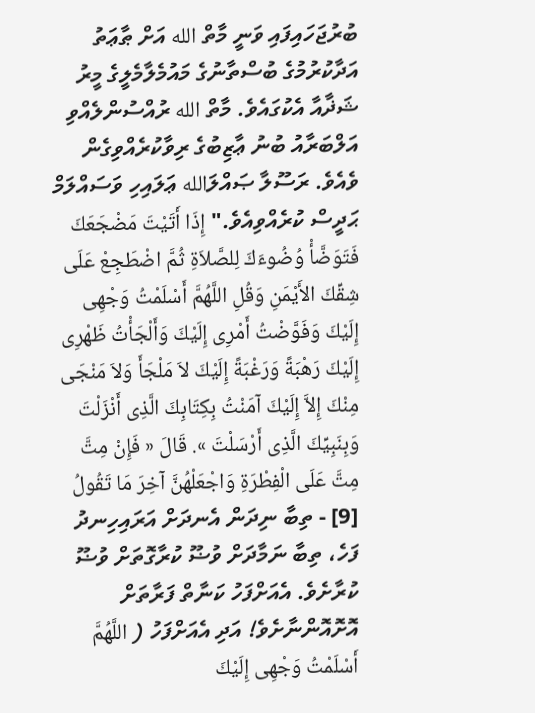ބުރުޖަހައިފައި ވަނީ މާތް الله އަށް ޠާޢަތު އަދާކުރުމުގެ ބުސްތާނުގެ މައުމެލާމެލީގެ މީރު ޝަޛާއާ އެކުގައެވެ. މާތް الله ރުއްސުންލެއްވި އަލްބަރާއު ބުނު ޢާޒިބުގެ ރިވާކުރެއްވިގެން ވެއެވެ. ރަސޫލާ ޞައްލަالله ޢަލައިހި ވަސައްލަމް ޙަދީސް ކުރެއްވިއެވެ." إِذَا أَتَيْتَ مَضْجَعَكَ فَتَوَضَّأْ وُضُوءَكَ لِلصَّلاَةِ ثُمَّ اضْطَجِعْ عَلَى شِقِّكَ الأَيْمَنِ وَقُلِ اللَّهُمَّ أَسْلَمْتُ وَجْهِى إِلَيْكَ وَفَوَّضْتُ أَمْرِى إِلَيْكَ وَأَلْجَأْتُ ظَهْرِى إِلَيْكَ رَهْبَةً وَرَغْبَةً إِلَيْكَ لاَ مَلْجَأَ وَلاَ مَنْجَى مِنْكَ إِلاَّ إِلَيْكَ آمَنْتُ بِكِتَابِكَ الَّذِى أَنْزَلْتَ وَبِنَبِيِّكَ الَّذِى أَرْسَلْتَ ». قَالَ « فَإِنْ مِتَّ مِتَّ عَلَى الْفِطْرَةِ وَاجْعَلْهُنَّ آخِرَ مَا تَقُولُ [9] - ތިބާ ނިދަން އެނދަށް އަރައިހިނދު ފަހެ، ތިބާ ނަމާދަށް ވުޟޫ ކުރާގޮތަށް ވުޟޫ ކުރާށެވެ. އެއަށްފަހު ކަނާތް ފަރާތަށް އޮށޮއޮންނާށެވެ! އަދި އެއަށްފަހު ( اللَّهُمَّ أَسْلَمْتُ وَجْهِى إِلَيْكَ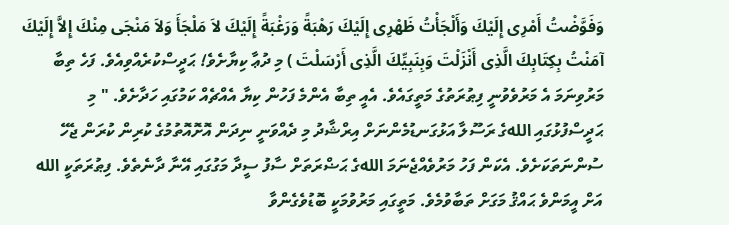وَفَوَّضْتُ أَمْرِى إِلَيْكَ وَأَلْجَأْتُ ظَهْرِى إِلَيْكَ رَهْبَةً وَرَغْبَةً إِلَيْكَ لاَ مَلْجَأَ وَلاَ مَنْجَى مِنْكَ إِلاَّ إِلَيْكَ آمَنْتُ بِكِتَابِكَ الَّذِى أَنْزَلْتَ وَبِنَبِيِّكَ الَّذِى أَرْسَلْتَ ) މި ދުޢާ ކިޔާށެވެ! ޙަދީސްކުރެއްވިއެވެ. ފަހެ ތިބާ މަރުވިނަމަ އެ މަރުވެވުނީ ފިޠުރަތުގެ މަތީގައެވެ. އެއީ ތިބާ އެންމެ ފަހުން ކިޔާ އެއްޗެއް ކަމުގައި ހަދާށެވެ. " މި ޙަދީސްފުޅުގައި اللهގެ ރަސޫލާ އަޅުގަނޑުމެންނަށް އިރްޝާދު މި ދެއްވަނީ ނިދަން އޮށޮއޮތުމުގެ ކުރިން ކުރަން ޖެހޭ ސުންނަތަކަށެވެ. އެކަން ފަހު މަރުވެއްޖެނަމަ اللهގެ ޙަޟްރަތަށް ސާފު ސީދާ މަގުގައި އޭނާ ދާނެތެވެ. ފިޠުރަތަކީ الله އަށް އީމަންވެ ޙައްޤު މަގަށް ތަބާވުމެވެ. މަތީގައި މަރުވުމަކީ ބޮޑުވެގެންވާ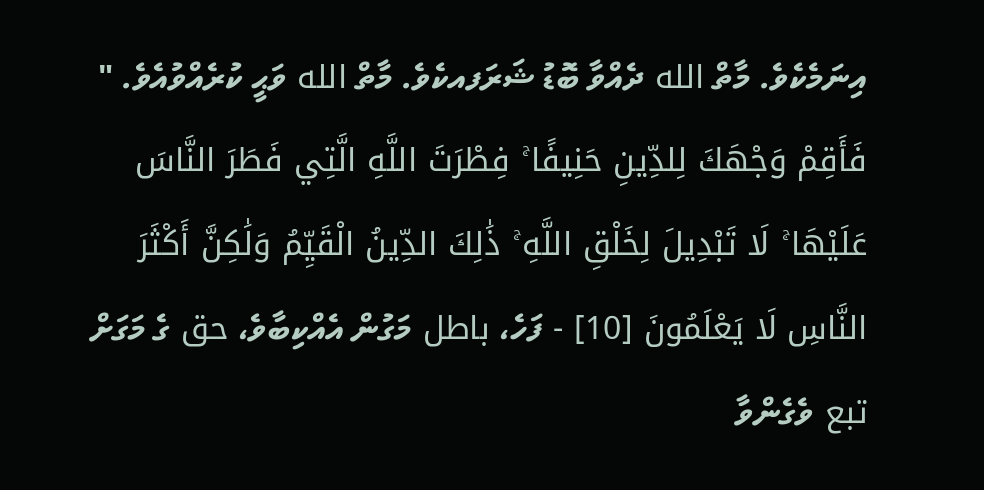އިނަމެކެވެ. މާތް الله ދެއްވާ ބޮޑު ޝަރަފއކެވެ. މާތް الله ވަޙީ ކުރެއްވުއެވެ. " فَأَقِمْ وَجْهَكَ لِلدِّينِ حَنِيفًا ۚ فِطْرَتَ اللَّهِ الَّتِي فَطَرَ النَّاسَ عَلَيْهَا ۚ لَا تَبْدِيلَ لِخَلْقِ اللَّهِ ۚ ذَٰلِكَ الدِّينُ الْقَيِّمُ وَلَٰكِنَّ أَكْثَرَ النَّاسِ لَا يَعْلَمُونَ [10] - ފަހެ، باطل މަގުން އެއްކިބާވެ، حق ގެ މަގަށް تبع ވެގެންވާ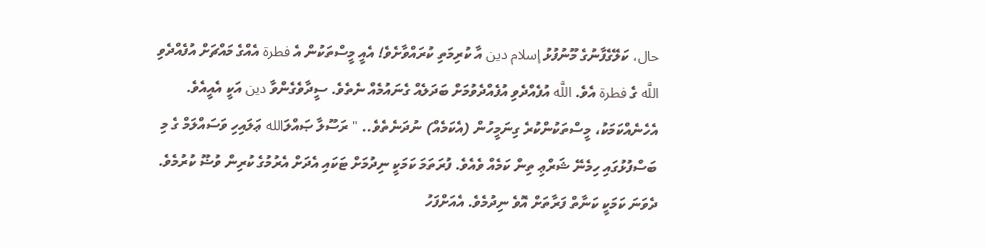حال، ކަލޭގެފާނުގެ މޫނުފުޅު إسلام دين އާ ކުރިމަތި ކުރައްވާށެވެ! އެއީ މީސްތަކުން އެ فطرة އެއްގެ މައްޗަށް އުފެއްދެވި اللَّه ގެ فطرة އެވެ. اللَّه އުފެއްދެވި އުފެއްދެވުމަށް ބަދަލެއް ގެނައުމެއް ނެތެވެ. ސީދާވެގެންވާ دين އަކީ އެއީއެވެ. އެހެނެއްކަމަކު، މީސްތަކުންކުރެ ގިނަމީހުން (އެކަމެއް) ނުދަނެތެވެ.. " ރަސޫލާ ޞައްލަالله ޢަލައިހި ވަސައްލަމް ގެ މި ބަސްފުޅުގައި ހިމެނޭ ޝަރްޢި ތިން ކަމެއް ވެއެވެ. ފުރަތަމަ ކަމަކީ ނިދުމަށް ޓަކައި އެދަށް އެރުމުގެ ކުރިން ވުޟޫ ކުރުމެވެ. ދެވަނަ ކަމަކީ ކަނާތް ފަރާތަށް އޮވެ ނިދުމެވެ. އެއަށްފަހު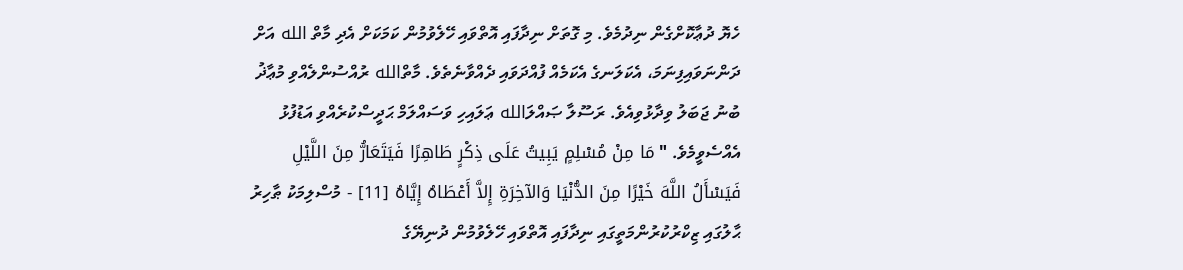ހެޔޮ ދުޢާކޮށްގެން ނިދުމެވެ. މި ގޮތަށް ނިދާފައި އޮތްވައި ހޭލެވުމުން ކަމަކަށް އެދި މާތް الله އަށް ދަންނަވައިފިނަމަ، އެކަލަނގެ އެކަމެއް ފުއްދަވައި ދެއްވާނެތެވެ. މާތްالله ރުއްސުންލެއްވި މުޢާޛު ބުނު ޖަބަލު ވިދާޅުވިއެވެ. ރަސޫލާ ޞައްލަالله ޢަލައިހި ވަސައްލަމް ޙަދީސްކުރެއްވި އަޑުފުޅު އެއްސެވީމެވެ. " مَا مِنْ مُسْلِمٍ يَبِيتُ عَلَى ذِكْرٍ طَاهِرًا فَيَتَعَارُّ مِنَ اللَّيْلِ فَيَسْأَلُ اللَّهَ خَيْرًا مِنَ الدُّنْيَا وَالآخِرَةِ إِلاَّ أَعْطَاهُ إِيَّاهُ [11] - މުސްލިމަކު ޠާހިރު ޙާލުގައި ޒިކްރުކުރުންމަތީގައި ނިދާފައި އޮތްވައި ހޭލެވުމުން ދުނިޔޭގެ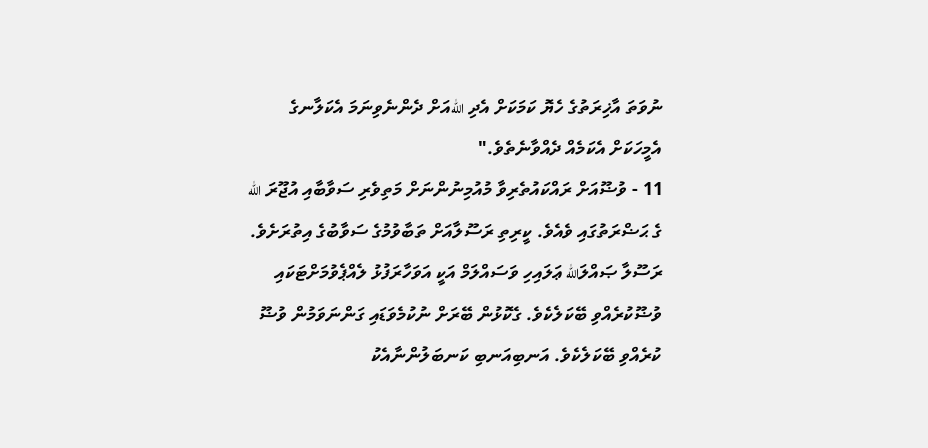ނުވަތަ އާޚިރަތުގެ ހެޔޮ ކަމަކަށް އެދި اللهއަށް ދެންނެވިނަމަ އެކަލާނގެ އެމީހަކަށް އެކަމެއް ދެއްވާނެތެވެ."
11 - ވުޟޫއަށް ރައްކައުތެރިވާ މުއުމިނުންނަށް މަތިވެރި ސަވާބާއި އުޖޫރަ الله ގެ ޙަޟްރަތުގައި ވެއެވެ. ކީރިތި ރަސޫލާއަށް ތަބާވުމުގެ ސަވާބުގެ އިތުރަށެވެ. ރަސޫލާ ޞައްލަالله ޢަލައިހި ވަސައްލަމް އަކީ އަވަހާރަފުޅު ލެއްޕެވުމަށްޓަކައި ވުޟޫކުރެއްވި ބޭކަލެކެވެ. ގެކޮޅުން ބޭރަށް ނުކުމެވަޑައި ގަންނަވަމުން ވުޟޫ ކުރެއްވި ބޭކަލެކެވެ. އަނބިއަނބި ކަނބަލުންނާއެކު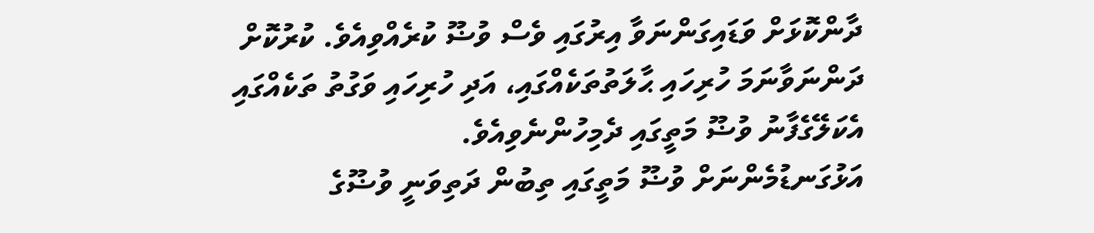ދާންކޮޅަށް ވަޑައިގަންނަވާ އިރުގައި ވެސް ވުޟޫ ކުރެއްވިއެވެ. ކުރުކޮށް ދަންނަވާނަމަ ހުރިހައި ޙާލަތުތަކެއްގައި، އަދި ހުރިހައި ވަގުތު ތަކެއްގައި އެކަލޭގެފާނު ވުޟޫ މަތީގައި ދެމިހުންނެވިއެވެ.
އަޅުގަނޑުމެންނަށް ވުޟޫ މަތީގައި ތިބުން ދަތިވަނީ ވުޟޫގެ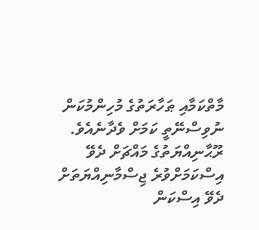މާތްކަމާއި ޠަހާރަތުގެ މުހިންމުކަން ނުވިސްނޭތީ ކަމަށް ވެދާނެއެވެ. ރޫޙާނިއްޔަތުގެ މައްޗަށް ދެވޭ އިސްކަމަށްވުރެ ޖިސްމާނިއްޔަތަށް ދެވޭ އިސްކަން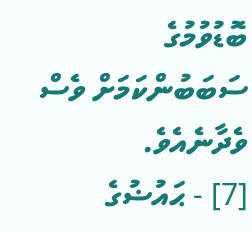ބޮޑުވުމުގެ ސަބަބުންކަމަށް ވެސް ވެދާނެއެވެ.
[7] - ޙައުޟުގެ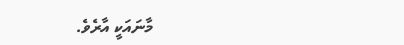މާނައަކީ އާރެވެ.